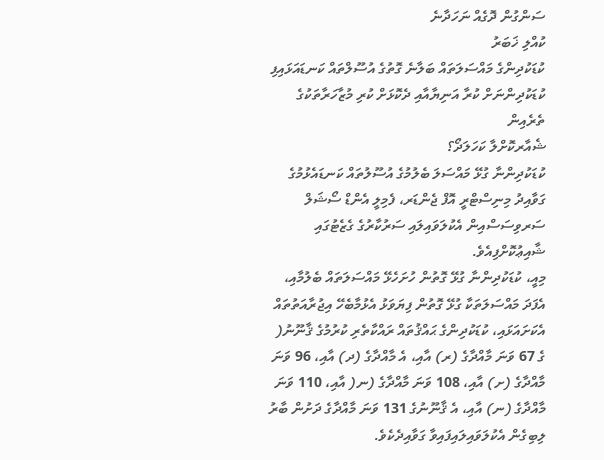ސަންގުން ދޮގެއް ނަހަދާނެ
ކުއްލި ޚަބަރު
ކުޑަކުދިންގެ މައްސަލަތައް ބަލާނެ ގޮތުގެ އުސޫލްތައް ކަނޑައަޅައިފި
ކުޑަކުދިންނަށް ކުރާ އަނިޔާއާއި ދެކޮޅަށް ކުރި މުޒާހަރާތަކުގެ ތެރެއިން
ޝެއާރކޮށްލާ ކަހަލަދޯ؟
ކުޑަކުދިންނާ ގުޅޭ މައްސަލަ ބެލުމުގެ އުސޫލުތައް ކަނޑައެޅުމުގެ ގަވާއިދު މިނިސްޓްރީ އޮފް ޖެންޑަރ، ފެމިލީ އެންޑް ސޯޝަލް ސަރވިސަސްއިން އެކުލަވައިލައި ސަރުކާރުގެ ގެޒެޓުގައި ޝާއިޢުކޮށްފިއެވެ.
މިއީ، ކުޑަކުދިންނާ ގުޅޭ ގޮތުން ހުށަހެޅޭ މައްސަލަތައް ބެލުމާއި، އެފަދަ މައްސަލަތަކާ ގުޅޭ ގޮތުން ފިޔަވަޅު އެޅުމާބެހޭ އިޖުރާއަތުތައް އެކަށައަޅައި، ކުޑަކުދިންގެ ޙައްޤުތައް ރައްކާތެރި ކުރުމުގެ ޤާނޫނު( ގެ 67 ވަނަ މާއްދާގެ (ރ) އާއި، އެ މާއްދާގެ (ދ) އާއި، 96 ވަނަ މާއްދާގެ (ށ) އާއި، 108 ވަނަ މާއްދާގެ (ނ( އާއި، 110 ވަނަ މާއްދާގެ (ނ) އާއި، އެ ޤާނޫނުގެ 131 ވަނަ މާއްދާގެ ދަށުން ބާރު ލިބިގެން އެކުލަވައިލައިފައިވާ ގަވާއިދެކެވެ.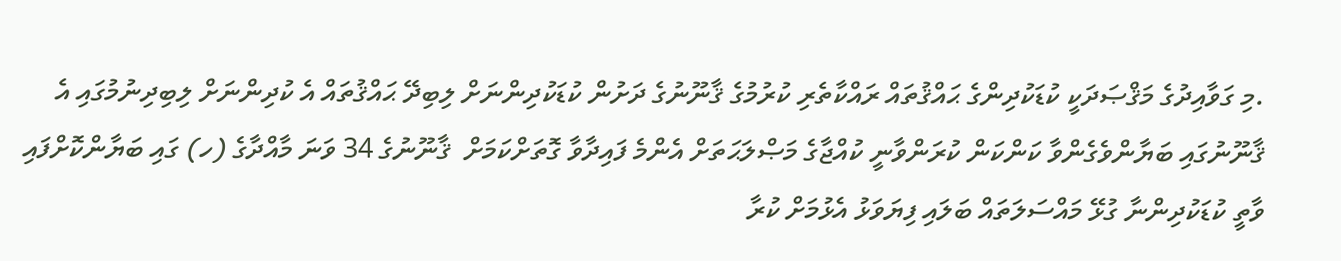.މި ގަވާއިދުގެ މަޤްޞަދަކީ ކުޑަކުދިންގެ ޙައްޤުތައް ރައްކާތެރި ކުރުމުގެ ޤާނޫނުގެ ދަށުން ކުޑަކުދިންނަށް ލިބިދޭ ޙައްޤުތައް އެ ކުދިންނަށް ލިބިދިނުމުގައި އެ ޤާނޫނުގައި ބަޔާންވެގެންވާ ކަންކަން ކުރަންވާނީ ކުއްޖާގެ މަޞްލަޙަތަށް އެންމެ ފައިދާވާ ގޮތަށްކަމަށް  ޤާނޫނުގެ 34 ވަނަ މާއްދާގެ (ހ) ގައި ބަޔާންކޮށްފައި ވާތީ ކުޑަކުދިންނާ ގުޅޭ މައްސަލަތައް ބަލައި ފިޔަވަޅު އެޅުމަށް ކުރާ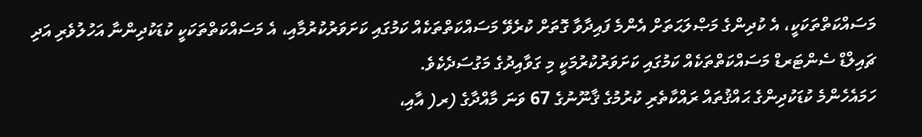މަސައްކަތްތަކަކީ، އެ ކުދިންގެ މަޞްލަޙަތަށް އެންމެ ފައިދާވާ ގޮތަށް ކުރެވޭ މަސައްކަތްތަކެއް ކަމުގައި ކަށަވަރުކުރުމާއި، އެ މަސައްކަތްތަކަކީ ކުޑަކުދިންނާ އަހުލުވެރި އަދި ޗައިލްޑް ސެންޓަރޑް މަސައްކަތްތަކެއް ކަމުގައި ކަށަވަރުކުރުމަކީ މި ގަވާއިދުގެ މަގުސަދެކެވެ.
ހަމައެހެންމެ ކުޑަކުދިންގެ ޙައްޤުތައް ރައްކާތެރި ކުރުމުގެ ޤާނޫނުގެ 67 ވަނަ މާއްދާގެ (ރ( އާއި،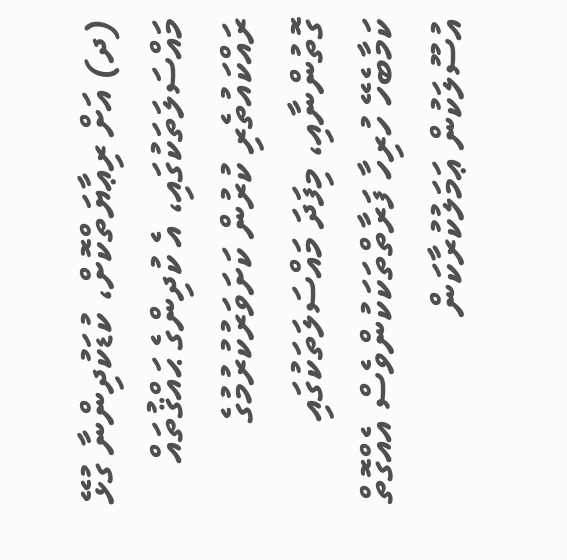(ދ) އަށް ރިޢާޔަތްކޮށް، ކުޑަކުދިންނާ ގުޅޭ މައްސަލަތަކުގައި، އެ ކުދިންގެ ޙައްޤުތައް ރައްކައުތެރި ކުރުން ކަށަވަރުކުރުމުގެ ގޮތުންނާއި، މިފަދަ މައްސަލަތަކުގައި ކަމާބެހޭ ހުރިހާ ފަރާތްތަކަކުންވެސް އެއްގޮތް އުސޫލަކުން ޢަމަލުކުރާކަން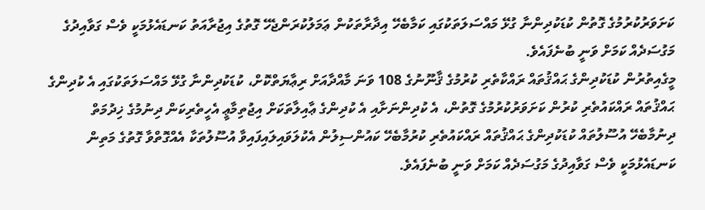ކަށަވަރުކުރުމުގެ ގޮތުން ކުޑަކުދިންނާ ގުޅޭ މައްސަލަތަކުގައި ކަމާބެހޭ އިދާރާތަކުން ޢަމަލުކުރަންޖެހޭ ގޮތުގެ އިޖުރާއަތު ކަނޑައެޅުމަކީ ވެސް ގަވާއިދުގެ މަގުސަދެއް ކަމަށް ވަނީ ބުނެފައެވެ.
މީގެއިތުރުން ކުޑަކުދިންގެ ޙައްޤުތައް ރައްކާތެރި ކުރުމުގެ ޤާނޫނުގެ 108 ވަނަ މާއްދާއަށް ރިޢާޔަތްކޮށް، ކުޑަކުދިންނާ ގުޅޭ މައްސަލަތަކުގައި އެ ކުދިންގެ ޙައްޤުތައް ރައްކައުތެރި ކުރުން ކަށަވަރުކުރުމުގެ ގޮތުން، އެ ކުދިންނަށާއި އެ ކުދިންގެ ޢާއިލާތަކަށް އިޖުތިމާޢީ އެހީތެރިކަން ދިނުމުގެ ޚިދުމަތް ދިނުމާބެހޭ އުސޫލުތައް ކުޑަކުދިންގެ ޙައްޤުތައް ރައްކައުތެރި ކުރުމާބެހޭ ކައުންސިލުން އެކުލަވައިލައިފައިވާ އުސޫލުތަކާ އެއްގޮތްވާ ގޮތުގެ މަތިން ކަނޑައެޅުމަކީ ވެސް ގަވާއިދުގެ މަގުސަދެއް ކަމަށް ވަނީ ބުނެފައެވެ.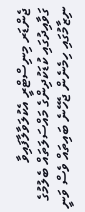ޖެންޑަރ މިނިސްޓްރީ އެކުލަވާލާފައިވާ ގަވާއިދުގައި ކުޑަކުދިންގެ މައްސަލަތައް ބެލުމުގެ ނިޒާމުގައި ހިމެނެން ޖެހޭނެ ބައިތައް ވެސް ވަނީ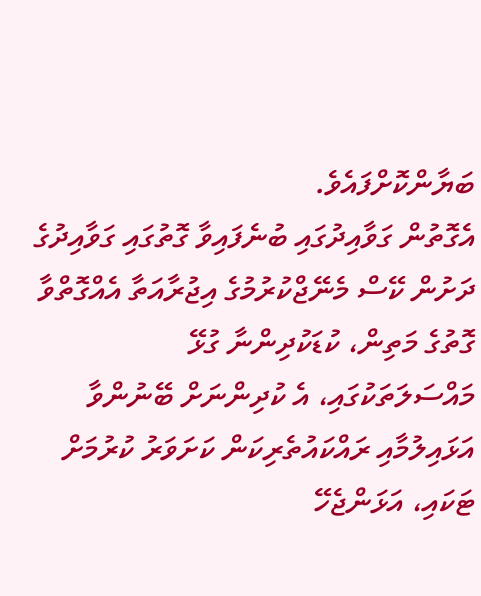ބަޔާންކޮށްފައެވެ.
އެގޮތުން ގަވާއިދުގައި ބުނެފައިވާ ގޮތުގައި ގަވާއިދުގެ ދަށުން ކޭސް މެނޭޖްކުރުމުގެ އިޖުރާއަތާ އެއްގޮތްވާ ގޮތުގެ މަތިން، ކުޑަކުދިންނާ ގުޅޭ މައްސަލަތަކުގައި، އެ ކުދިންނަށް ބޭނުންވާ އަޅައިލުމާއި ރައްކައުތެރިކަން ކަށަވަރު ކުރުމަށް ޓަކައި، އަޅަންޖެހޭ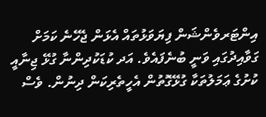އިންޓަރވެންޝަން ފިޔަވަޅުތައް އެޅަން ޖެހޭނެ ކަމަށް ގަވާއިދުގައި ވަނީ ބުނެފައެވެ. އަދ ކުޑަކުދިންނާ ގުޅޭ ޖިނާއީ ކުށުގެ ޢަމަލުތަކާ ގުޅޭގޮތުން އެހީތެރިކަން ދިނުން. ވެސް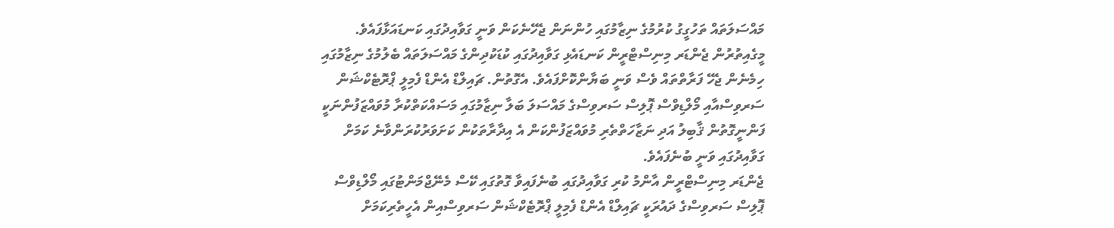މައްސަލަތައް ތަހުގީގު ކުރުމުގެ ނިޒާމުގައި ހުންނަން ޖެހޭނެކަން ވަނީ ގަވާއިދުގައި ކަނޑައަޅާފައެވެ.
މީގެއިތުރުން ޖެންޑަރ މިނިސްޓްރީން ކަނޑައެޅި ގަވާއިދުގައި ކުޑަކުދިންގެ މައްސަލަތައް ބެލުމުގެ ނިޒާމުގައި ހިމެނެން ޖެހޭ ފަރާތްތައް ވެސް ވަނީ ބަޔާންކޮށްފައެވެ. އެގޮތުން. ޗައިލްޑް އެންޑް ފެމިލީ ޕްރޮޓެކްޝަން ސަރވިސްއާއި މޯލްޑިވްސް ޕޮލިސް ސަރވިސްގެ މައްސަލަ ބަލާ ނިޒާމުގައި މަސައްކަތްކުރާ މުވައްޒަފުންނަކީ ފަންނީގޮތުން ޤާބިލު އަދި ނަޒާހަތްތެރި މުވައްޒަފުންކަން އެ އިދާރާތަކުން ކަށަވަރުކުރަންވާނެ ކަމަށް ގަވާއިދުގައި ވަނީ ބުނެފައެވެ.
ޖެންޑަރ މިނިސްޓްރީން އާންމު ކުރި ގަވާއިދުގައި ބުނެފައިވާ ގޮތުގައި ކޭސް މެނޭޖްމަންޓުގައި މޯލްޑިވްސް ޕޮލިސް ސަރވިސްގެ ދައުރަކީ ޗައިލްޑް އެންޑް ފެމިލީ ޕްރޮޓެކްޝަން ސަރވިސްއިން އެހީތެރިކަމަށް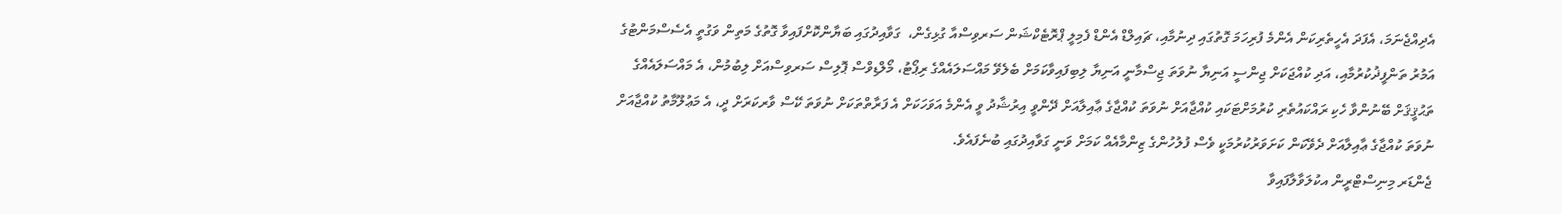އެދިއްޖެނަމަ، އެފަދަ އެހީތެރިކަން އެންމެ ފުރިހަމަ ގޮތުގައި ދިނުމާއި، ޗައިލްޑް އެންޑް ފެމިލީ ޕްރޮޓެކްޝަން ސަރވިސްއާ ގުޅިގެން،  ގަވާއިދުގައި ބަޔާންކޮށްފައިވާ ގޮތުގެ މަތިން ވަގުތީ އެސެސްމަންޓުގެ އަމުރު ތަންފީޛުކުރުމާއި، އަދި ކުއްޖަކަށް ޖިންސީ އަނިޔާ ނުވަތަ ޖިސްމާނީ އަނިޔާ ލިބިފައިވާކަމަށް ބެލެވޭ މައްސަލައެއްގެ ރިޕޯޓު، މޯލްޑިވްސް ޕޮލިސް ސަރވިސްއަށް ލިބުމުން، އެ މައްސަލައެއްގެ ތަޙުޤީޤަށް ބޭނުންވާ ހެކި ރައްކައުތެރި ކުރުމަށްޓަކައި ކުއްޖާއަށް ނުވަތަ ކުއްޖާގެ ޢާއިލާއަށް ދޭންވީ އިރުޝާދު ވީ އެންމެ އަވަހަކަށް އެ ފަރާތްތަކަށް ނުވަތަ ކޭސް ވާރކަރަށް ދީ، އެ މަޢުލޫމާތު ކުއްޖާއަށް ނުވަތަ ކުއްޖާގެ ޢާއިލާއަށް ދެވޭކަން ކަށަވަރުކުރުމަކީ ވެސް ފުލުހުންގެ ޒިންމާއެއް ކަމަށް ވަނީ ގަވާއިދުގައި ބުނެފައެވެ.
ޖެންޑަރ މިނިސްޓްރީން އކުލަވާލާފައިވާ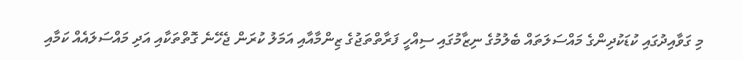މި ގަވާއިދުގައި ކުޑަކުދިންގެ މައްސަލަތައް ބެލުމުގެ ނިޒާމުގައި ސިއްހީ ފަރާތްތަޖުގެ ޒިންމާއާއި އަމަލު ކުރަން ޖެހޭނެ ގޮތްތަކާއި އަދި މައްސަލައެއް ކަމާއި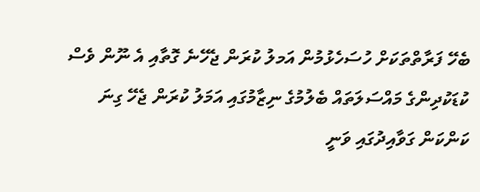ބެހޭ ފަރާތްތަކަށް ހުސަހެޅުމުން އަމލު ކުރަން ޖެހޭނެ ގޮތާއި އެ ނޫން ވެސް ކުޑަކުދިންގެ މައްސަލަތައް ބެލުމުގެ ނިޒާމުގައި އަމަލު ކުރަން ޖެހޭ ގިނަ ކަންކަން ގަވާއިދުގައި ވަނީ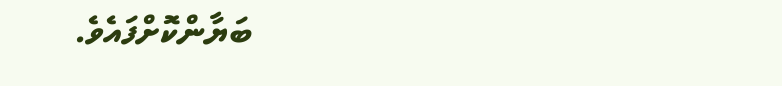ބަޔާންކޮށްފައެވެ.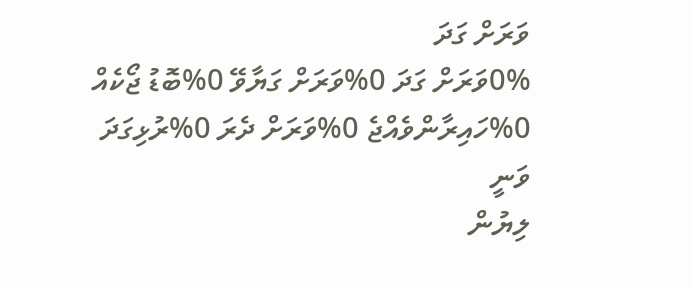ވަރަށް ގަދަ
0%ވަރަށް ގަދަ 0%ވަރަށް ގަޔާވޭ 0%ބޮޑު ޖޯކެއް 0%ހައިރާންވެއްޖެ 0%ވަރަށް ދެރަ 0%ރުޅިގަދަ ވަނީ
ލިޔުން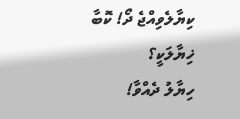ކިޔާލެވިއްޖެ ދޯ! ކޮބާ ޚިޔާލަކީ؟
ހިޔާލު ދެއްވާ!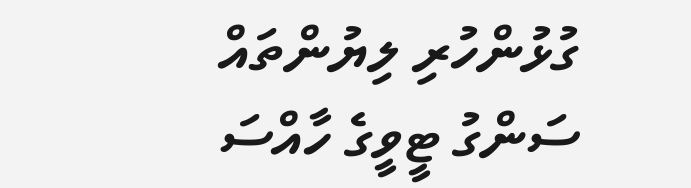ގުޅުންހުރި ލިޔުންތައް
ސަންގު ޓީވީގެ ހާއްސަ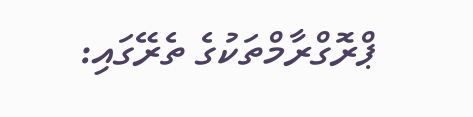ޕްރޮގްރާމްތަކުގެ ތެރޭގައި: